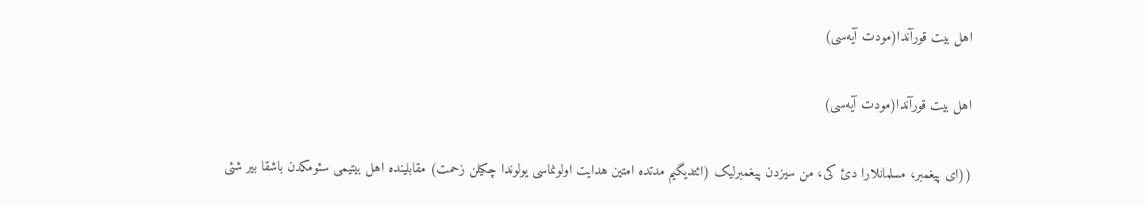اهل بیت قورآندا(مودت آیه‌سی)

اهل بیت قورآندا(مودت آیه‌سی)

((ای پیغمبر، مسلمانلارا دئ کی، من سیزدن پیغمبرلیک (ائتدیگیم مدتده امتین هدایت اولونماسی یولوندا چکیلن زحمت) مقابلینده اهل بیتیمی سئومکدن باشقا بیر شئی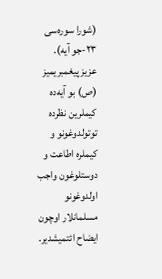(شورا سوره‌سی ۲۳-جو آیه).
عزیز پیغمبریمیز (ص) بو آیه‌ده کیملرین نظرده توتولدوغونو و کیملره اطاعت و دوستلوغون واجب اولدوغونو مسلمانلار اوچون ایضاح ائتمیشدیر.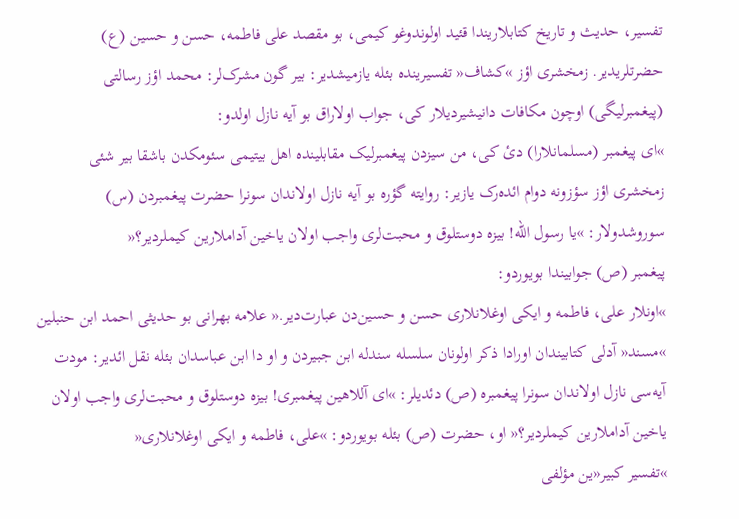تفسیر، حدیث و تاریخ کتابلاریندا قئید اولوندوغو کیمی، بو مقصد علی فاطمه، حسن و حسین (ع) حضرتلریدیر. زمخشری اؤز »کشاف« تفسیرینده بئله یازمیشدیر: بیر گون مشرک‌لر: محمد اؤز رسالتی (پیغمبرلیگی) اوچون مکافات دانیشیردیلار کی، جواب اولا‌راق بو آیه نازل اولدو:
»ای پیغمبر (مسلمانلارا) دئ کی، من سیزدن پیغمبرلیک مقابلینده اهل بیتیمی سئومکدن باشقا بیر شئی
زمخشری اؤز سؤزونه دوام ائده‌رک یازیر: روایته گؤره بو آیه نازل اولاندان سونرا حضرت پیغمبردن (س) سوروشدولار: »یا رسول الله! بیزه دوستلوق و محبت‌لری واجب اولان یاخین آداملارین کیملردیر؟«
پیغمبر (ص) جوابیندا بویوردو:
»اونلار علی، فاطمه و ایکی اوغلانلاری حسن و حسین‌دن عبارت‌دیر.« علامه بهرانی بو حدیثی احمد ابن حنبلین »مسند« آدلی کتابیندان اورادا ذکر اولونان سلسله سندله ابن جبیردن و او دا ابن عباسدان بئله نقل ائدیر: مودت آیه‌سی نازل اولاندان سونرا پیغمبره (ص) دئدیلر: »ای آللاهین پیغمبری! بیزه دوستلوق و محبت‌لری واجب اولان یاخین آداملارین کیملردیر؟« او، حضرت (ص) بئله بویوردو: »علی، فاطمه و ایکی اوغلانلاری«
»تفسیر کبیر«ین مؤلفی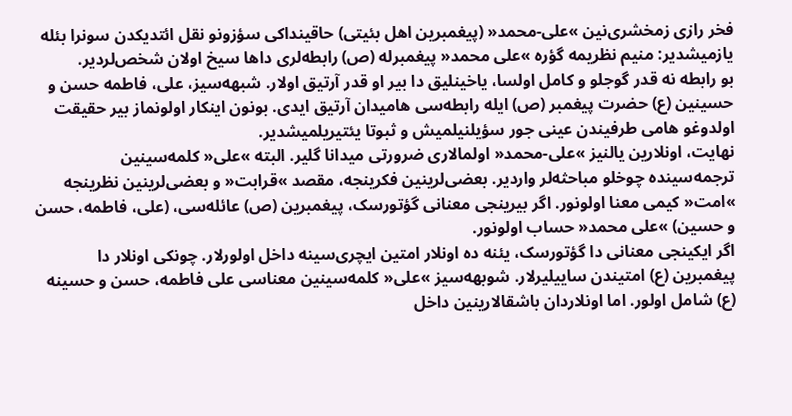فخر رازی زمخشری‌نین »علی-محمد« (پیغمبرین اهل بئیتی) حاقینداکی سؤزونو نقل ائتدیکدن سونرا بئله یازمیشدیر: منیم نظریمه گؤره »علی محمد« پیغمبرله (ص) رابطه‌لری داها سیخ اولان شخص‌لردیر.
بو رابطه نه قدر گوجلو و کامل اولسا، یاخینلیق دا بیر او قدر آرتیق اولار. شبهه‌سیز، علی، فاطمه حسن و حسینین (ع) حضرت پیغمبر (ص) ایله رابطه‌سی هامیدان آرتیق ایدی. بونون اینکار اولونماز بیر حقیقت اولدوغو هامی طرفیندن عینی جور سؤیلنیلمیش و ثبوتا یئتیریلمیشدیر.
نهایت، اونلارین یالنیز »علی-محمد« اولما‌لاری ضرورتی میدانا گلیر. البته »علی« کلمه‌سینین ترجمه‌سینده چوخلو مباحثه‌لر واردیر. بعضی‌لرینین فکرینجه، مقصد »قرابت« و بعضی‌لرینین نظرینجه »امت« کیمی معنا اولونور. اگر بیرینجی معنانی گؤتورسک، پیغمبرین (ص) عائله‌سی، (علی، فاطمه، حسن و حسین) »علی محمد« حساب اولونور.
اگر ایکینجی معنانی دا گؤتورسک، یئنه ده اونلار امتین ایچری‌سینه داخل اولورلار. چونکی اونلار دا پیغمبرین (ع) امتیندن ساییلیرلار. شوبهه‌سیز »علی« کلمه‌سینین معناسی علی فاطمه، حسن و حسینه (ع) شامل اولور. اما اونلاردان باشقا‌لارینین داخل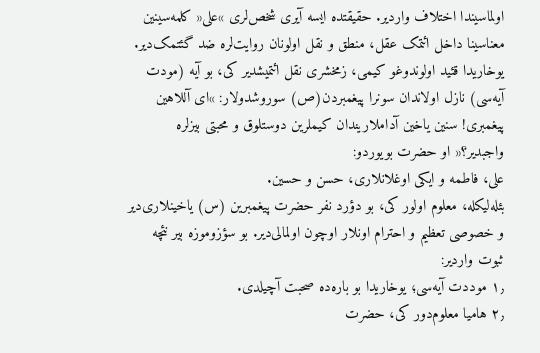اولماسیندا اختلاف واردیر. حقیقتده ایسه آیری شخص‌لری »علی« کلمه‌سینین معناسینا داخل ائتمک عقل، منطق و نقل اولونان روایت‌لره ضد گئتمک‌دیر.
یوخاریدا قئید اولوندوغو کیمی، زمخشری نقل ائتمیشدیر کی، بو آیه (مودت آیه‌سی) نازل اولاندان سونرا پیغمبردن(ص) سوروشدولار: »ای آللاهین پیغمبری! سنین یاخین آداملاریندان‌ کیملرین دوستلوق و محبتی بیزلره واجبدیر؟« او حضرت بویوردو:
علی، فاطمه و ایکی اوغلانلاری، حسن و حسین.
بئله‌لیکله، معلوم اولور کی، بو دؤرد نفر حضرت پیغمبرین (س) یاخینلاری‌دیر و خصوصی تعظیم و احترام اونلار اوچون اولما‌لی‌دیر. بو سؤزوموزه بیر نئچه ثبوت واردیر:
۱٫ موددت آیه‌سی؛ یوخاریدا بو باره‌ده صحبت آچیلدی.
۲٫ هامیا معلوم‌دور کی، حضرت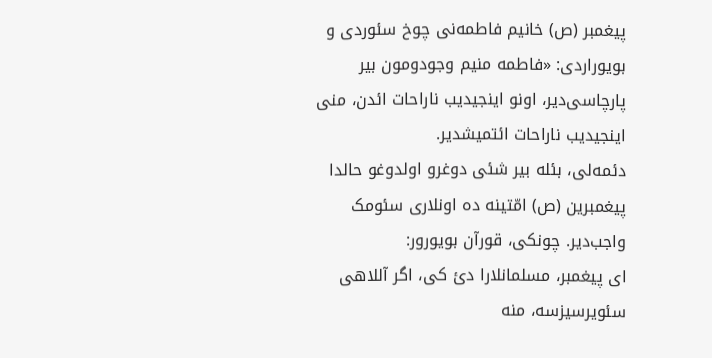پیغمبر (ص) خانیم فاطمه‌نی چوخ سئوردی و بویوراردی: «فاطمه منیم وجودومون بیر پارچاسی‌دیر، اونو اینجیدیب ناراحات ائدن، منی اینجیدیب ناراحات ائتمیشدیر.
دئمه‌لی، بئله بیر شئی دوغرو اولدوغو حالدا پیغمبرین (ص) امّتینه ده اونلاری سئومک واجب‌دیر. چونکی، قورآن بویورور:
ای پیغمبر، مسلمانلارا دئ کی، اگر آللاهی سئویرسیزسه، منه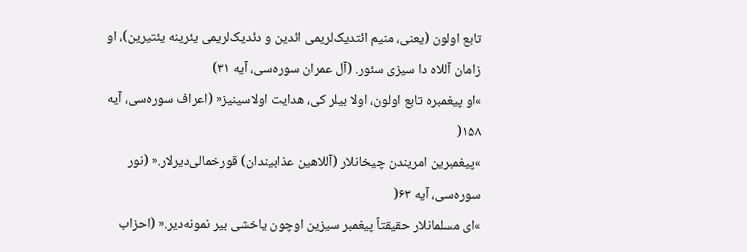تابع اولون (یعنی، منیم ائتدیک‌لریمی ائدین و دئدیک‌لریمی یئرینه یئتیرین)، او زامان آللاه دا سیزی سئور. (آل عمران سوره‌سی، آیه ۳۱)
»او پیغمبره تابع اولون، اولا بیلر کی، هدایت اولاسینیز« (اعراف سوره‌سی، آیه ۱۵۸(
»پیغمبرین امریندن چیخانلار (آللاهین عذابیندان) قورخما‌لی‌دیرلار.« (نور سوره‌سی، آیه ۶۳(
»ای مسلمانلار حقیقتاً پیغمبر سیزین اوچون یاخشی بیر نمونه‌دیر.« (احزاب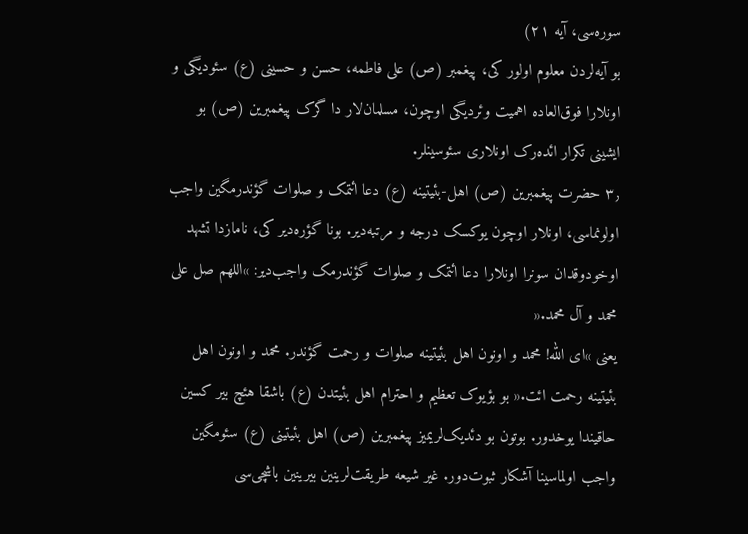سوره‌سی، آیه ۲۱)
بو آیه‌لردن معلوم اولور کی، پیغمبر (ص) علی فاطمه، حسن و حسینی (ع) سئودیگی و اونلارا فوق‌العاده اهمیت وئردیگی اوچون، مسلمان‌لار دا گرک پیغمبرین (ص) بو ایشینی تکرار ائده‌رک اونلاری سئوسینلر.
۳٫ حضرت پیغمبرین (ص) اهل-بئیتینه (ع) دعا ائتمک و صلوات گؤندرمگین واجب اولونماسی، اونلار اوچون یوکسک درجه و مرتبه‌دیر. بونا گؤره‌دیر کی، نامازدا تشهد اوخودوقدان سونرا اونلارا دعا ائتمک و صلوات گؤندرمک واجب‌دیر: »اللهم صل علی محمد و آل محمد.«
یعنی »ای الله! محمد و اونون اهل بئیتینه صلوات و رحمت گؤندر. محمد و اونون اهل بئیتینه رحمت ائت.« بو بؤیوک تعظیم و احترام اهل بئیتدن (ع) باشقا هئچ بیر کسین حاقیندا یوخدور. بوتون بو دئدیک‌لریمیز پیغمبرین (ص) اهل بئیتینی (ع) سئومگین واجب اولماسینا آشکار ثبوت‌دور. غیر شیعه طریقت‌لرینین بیرینین باشچی‌سی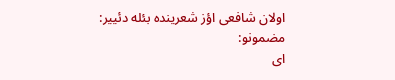اولان شافعی اؤز شعرینده بئله دئییر:
مضمونو:
ای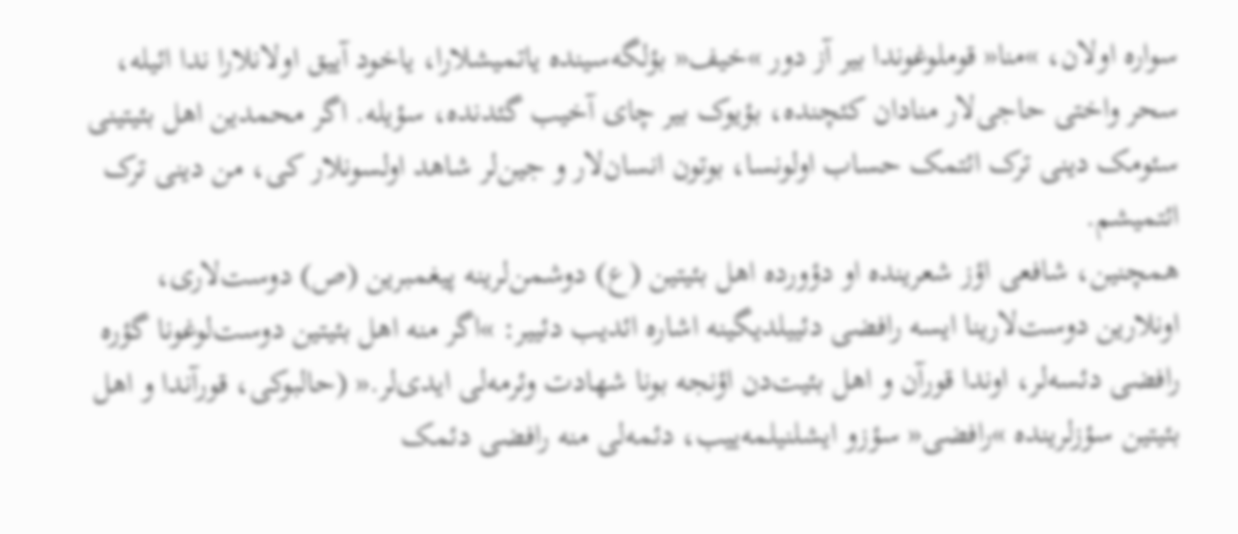سواره اولان، »منا« قوملوغوندا بیر آز دور »خیف« بؤلگه‌سینده یاتمیشلارا، یاخود آییق اولانلارا ندا ائیله، سحر واختی حاجی‌لار منا‌دان کئچنده، بؤیوک بیر چای آخیب گئدنده، سؤیله. اگر محمدین اهل بئیتینی سئومک دینی ترک ائتمک حساب اولونسا، بوتون انسان‌لار و جین‌لر شاهد اولسونلار کی، من دینی ترک ائتمیشم.
همچنین، شافعی اؤز شعرینده او دؤورده اهل بئیتین (ع) دوشمن‌لرینه پیغمبرین (ص) دوست‌لاری، اونلارین دوست‌لارینا ایسه رافضی دئییلدیگینه اشاره ائدیب دئییر: »اگر منه اهل بئیتین دوست‌لوغونا گؤره رافضی دئسه‌لر، اوندا قورآن و اهل بئیت‌دن اؤنجه بونا شهادت وئرمه‌لی ایدی‌لر.« (حالبوکی، قورآندا و اهل بئیتین سؤزلرینده »رافضی« سؤزو ایشلنیلمه‌ییب، دئمه‌لی منه رافضی دئمک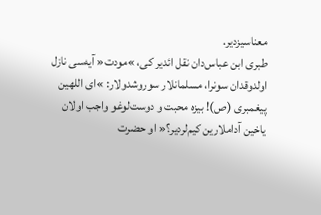معنا‌سیزدیر.
طبری ابن عباس‌دان نقل ائدیر کی، »مودت« آیه‌سی نازل اولدوقدان سونرا، مسلمانلار سوروشدولار: »ای اللهین پیغمبری (ص)! بیزه محبت و دوست‌لوغو واجب اولان یاخین آداملارین کیم‌لردیر؟« او حضرت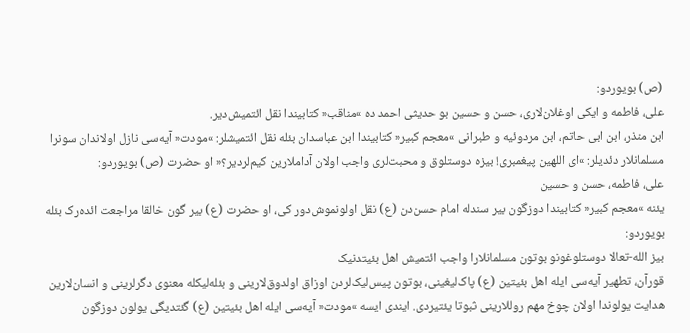(ص) بویوردو:
علی، فاطمه و ایکی اوغلان‌لاری، حسن و حسین بو حدیثی احمد ده »مناقب« کتابیندا نقل ائتمیش‌دیر.
ابن منذر، ابن ابی حاتم، ابن مردوئیه و طبرانی »معجم کبیر« کتابیندا ابن عباسدان بئله نقل ائتمیشلر: »مودت« آیه‌سی نازل اولاندان سونرا مسلمانلار دئدیلر: »ای اللهین پیغمبری! بیزه دوستلوق و محبت‌لری واجب اولان آداملارین کیم‌لردیر؟« او حضرت (ص) بویوردو:
علی، فاطمه، حسن و حسین
یئنه »معجم کبیر« کتابیندا دوزگون بیر سندله امام حسن‌دن (ع) نقل اولونموش‌دور کی، او حضرت (ع) بیر گون خالقا مراجعت ائده‌رک بئله بویوردو:
بیز الله-تعالا دوستلوغونو بوتون مسلمانلارا واجب ائتمیش اهل بئیتدنیک
قورآن، تطهیر آیه‌سی ایله اهل بئیتین (ع) پاک‌لیغینی، بوتون پیس‌لیک‌لردن اوزاق اولدوق‌لارینی و بئله‌لیکله معنوی دگرلرینی و انسان‌لارین هدایت یولوندا اولان چوخ مهم روللارینی ثبوتا یئتیردی. ایندی ایسه »مودت« آیه‌سی ایله اهل بئیتین (ع) گئتدیگی یولون دوزگون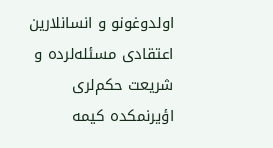اولدوغونو و انسانلارین اعتقادی مسئله‌لرده و شریعت حکم‌لری اؤیرنمکده کیمه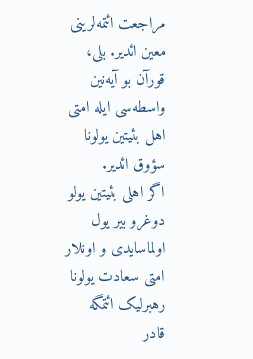مراجعت ائتمه‌لرینی معین ائدیر. بلی، قورآن بو آیه‌نین واسطه‌سی ایله امتی اهل بئیتین یولونا سؤوق ائدیر.
اگر اهلی بئیتین یولو دوغرو بیر یول اولماسایدی و اونلار امتی سعادت یولونا رهبرلیک ائتمگه قادر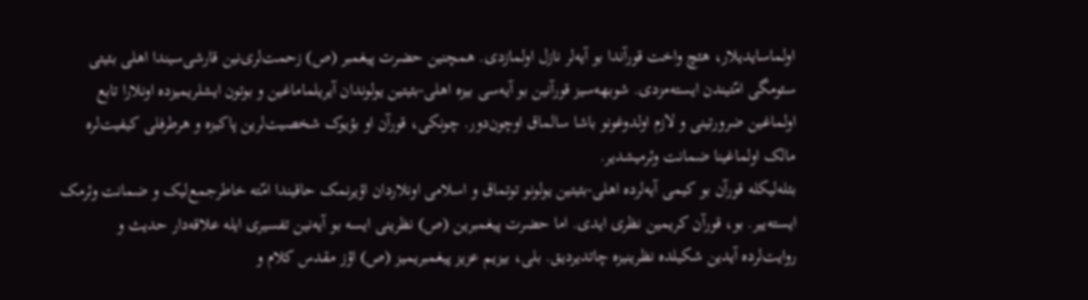اولماسایدیلار، هئچ واخت قورآندا بو آیه‌لر نازل اولمازدی. همچنین حضرت پیغمبر (ص) زحمت‌لری‌نین قارشی‌سیندا اهلی بئیتی سئومگی امّتیندن ایسته‌مزدی. شوبهه‌سیز قورآنین بو آیه‌سی بیزه اهلی-بئیتین یولوندان آیریلماماغین و بوتون ایشلریمیزده اونلارا تابع اولماغین ضرورتینی و لازم اولدوغونو باشا سالماق اوچون‌دور. چونکی، قورآن او بؤیوک شخصیت‌لرین پاکیزه و هرطرفلی کیفیت‌لره مالک اولماغینا ضمانت وئرمیشدیر.
بئله‌لیکله قورآن بو کیمی آیه‌لرده اهلی-بئیتین یولونو توتماق و اسلامی اونلاردان اؤیرنمک حاقیندا امّته خاطرجمع‌لیک و ضمانت وئرمک ایسته‌ییر. بو، قورآن کریمین نظری ایدی. اما حضرت پیغمبرین (ص) نظرینی ایسه بو آیه‌نین تفسیری ایله علاقه‌دار حدیث و روایت‌لرده آیدین شکیلده نظرینیزه چاتدیردیق. بلی، بیزیم عزیز پیغمبریمیز (ص) اؤز مقدس کلام و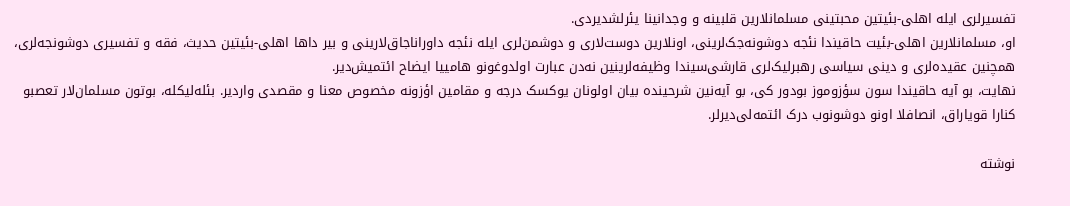تفسیرلری ایله اهلی-بئیتین محبتینی مسلمانلارین قلبینه و وجدانینا یئرلشدیردی.
او، مسلمانلارین اهلی-بئیت حاقیندا نئجه دوشونه‌جک‌لرینی، اونلارین دوست‌لاری و دوشمن‌لری ایله نئجه داورانا‌جاق‌لارینی و بیر داها اهلی-بئیتین حدیث، فقه و تفسیری دوشونجه‌لری، همچنین عقیده‌لری و دینی سیاسی رهبرلیک‌لری قارشی‌سیندا وظیفه‌لرینین نه‌دن عبارت اولدوغونو هامییا ایضاح ائتمیش‌دیر.
نهایت، بو آیه حاقیندا سون سؤزوموز بودور کی، بو آیه‌نین شرحینده بیان اولونان یوکسک درجه و مقامین اؤزونه مخصوص معنا و مقصدی واردیر. بئله‌لیکله، بوتون مسلمان‌لار تعصبو کنارا قویا‌راق، انصافلا اونو دوشونوب درک ائتمه‌لی‌دیرلر.

نوشته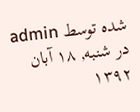شده توسط admin در شنبه, ۱۸ آبان ۱۳۹۲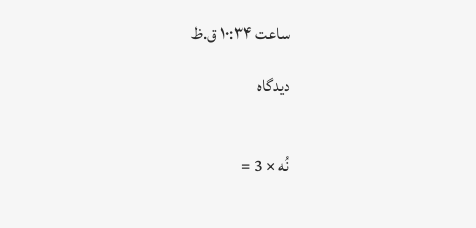ساعت ۱۰:۳۴ ق.ظ

دیدگاه


نُه × 3 =